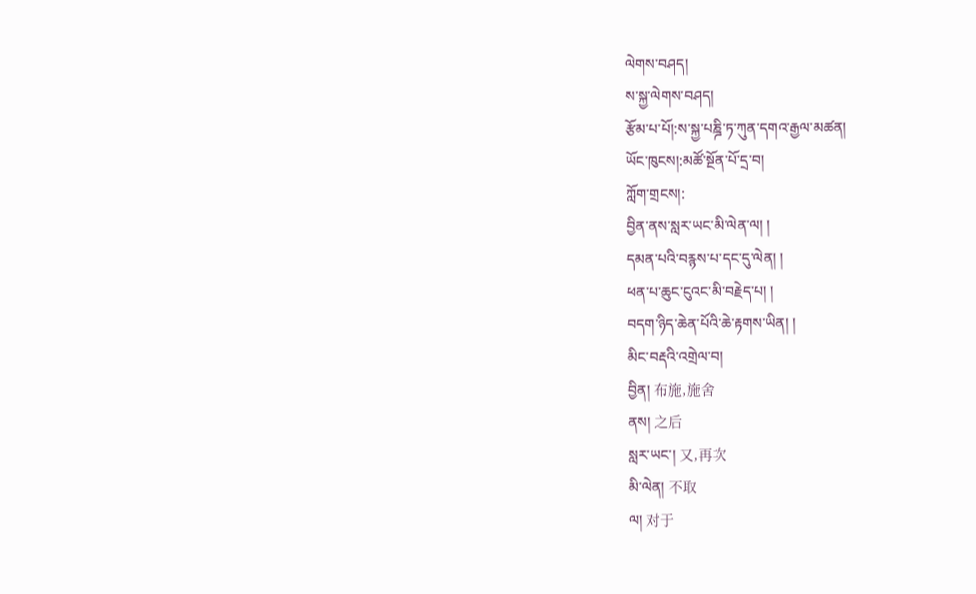ལེགས་བཤད།
ས་སྐྱ་ལེགས་བཤད།
རྩོམ་པ་པོ།:ས་སྐྱ་པཎྜི་ཏ་ཀུན་དགའ་རྒྱལ་མཚན།
ཡོང་ཁུངས།:མཚོ་སྔོན་པོ་དྲ་བ།
ཀློག་གྲངས།:
བྱིན་ནས་སླར་ཡང་མི་ལེན་ལ། །
དམན་པའི་བརྙས་པ་དང་དུ་ལེན། །
ཕན་པ་ཆུང་ངུའང་མི་བརྗེད་པ། །
བདག་ཉིད་ཆེན་པོའི་ཆེ་རྟགས་ཡིན། །
མིང་བརྡའི་འགྲེལ་བ།
བྱིན། 布施,施舍
ནས། 之后
སླར་ཡང་། 又,再次
མི་ལེན། 不取
ལ། 对于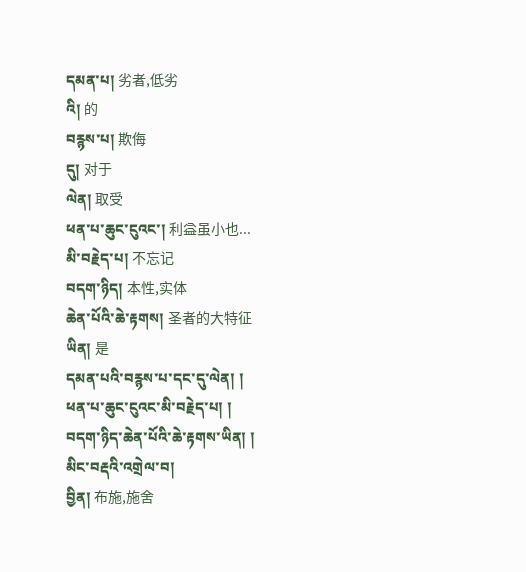དམན་པ། 劣者,低劣
འི། 的
བརྙས་པ། 欺侮
དུ། 对于
ལེན། 取受
ཕན་པ་ཆུང་ངུའང་། 利益虽小也...
མི་བརྗེད་པ། 不忘记
བདག་ཉིད། 本性,实体
ཆེན་པོའི་ཆེ་རྟགས། 圣者的大特征
ཡིན། 是
དམན་པའི་བརྙས་པ་དང་དུ་ལེན། །
ཕན་པ་ཆུང་ངུའང་མི་བརྗེད་པ། །
བདག་ཉིད་ཆེན་པོའི་ཆེ་རྟགས་ཡིན། །
མིང་བརྡའི་འགྲེལ་བ།
བྱིན། 布施,施舍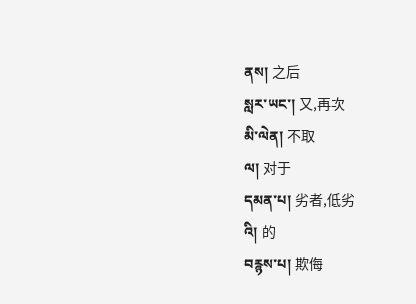ནས། 之后
སླར་ཡང་། 又,再次
མི་ལེན། 不取
ལ། 对于
དམན་པ། 劣者,低劣
འི། 的
བརྙས་པ། 欺侮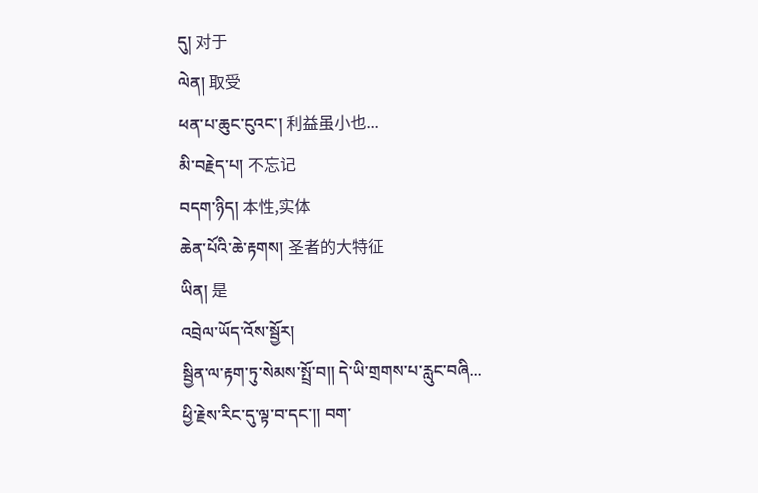དུ། 对于
ལེན། 取受
ཕན་པ་ཆུང་ངུའང་། 利益虽小也...
མི་བརྗེད་པ། 不忘记
བདག་ཉིད། 本性,实体
ཆེན་པོའི་ཆེ་རྟགས། 圣者的大特征
ཡིན། 是
འབྲེལ་ཡོད་འོས་སྦྱོར།
སྦྱིན་ལ་རྟག་ཏུ་སེམས་སྤྲོ་བ།། དེ་ཡི་གྲགས་པ་རླུང་བཞི...
ཕྱི་རྗེས་རིང་དུ་ལྟ་བ་དང་།། བག་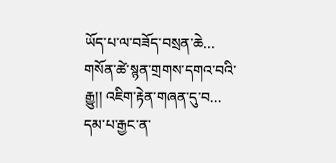ཡོད་པ་ལ་བཟོད་བསྲན་ཆེ...
གསོན་ཚེ་སྙན་གྲགས་དགའ་བའི་རྒྱུ།། འཇིག་རྟེན་གཞན་དུ་བ...
དམ་པ་རྒྱང་ན་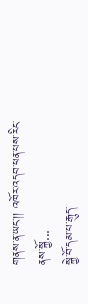གནས་ན་ཡང་།། འཁོར་འདབ་ཕན་པས་རིང་ནས་སྐྱོ...
སྐྱེ་བོ་དམ་པ་རྒུད་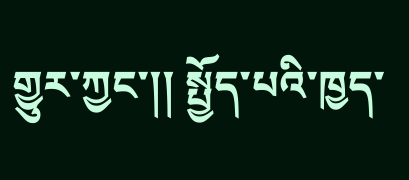གྱུར་ཀྱང་།། སྤྱོད་པའི་ཁྱད་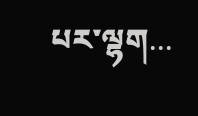པར་ལྷག...